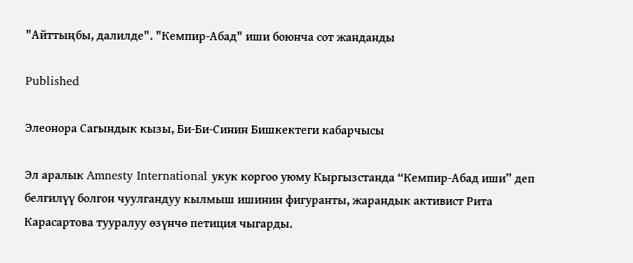"Айттыңбы, далилде". "Кемпир-Абад" иши боюнча сот жанданды

Published

Элеонора Сагындык кызы, Би-Би-Синин Бишкектеги кабарчысы

Эл аралык Amnesty International укук коргоо уюму Кыргызстанда “Кемпир-Абад иши” деп белгилүү болгон чуулгандуу кылмыш ишинин фигуранты, жарандык активист Рита Карасартова тууралуу өзүнчө петиция чыгарды.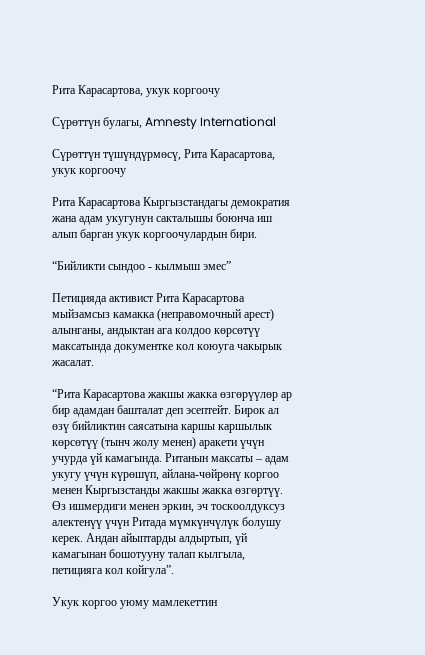Рита Карасартова, укук коргоочу

Сүрөттүн булагы, Amnesty International

Сүрөттүн түшүндүрмөсү, Рита Карасартова, укук коргоочу

Рита Карасартова Кыргызстандагы демократия жана адам укугунун сакталышы боюнча иш алып барган укук коргоочулардын бири.

“Бийликти сындоо - кылмыш эмес”

Петицияда активист Рита Карасартова мыйзамсыз камакка (неправомочный арест) алынганы, андыктан ага колдоо көрсөтүү максатында документке кол коюуга чакырык жасалат.

“Рита Карасартова жакшы жакка өзгөрүүлөр ар бир адамдан башталат деп эсептейт. Бирок ал өзү бийликтин саясатына каршы каршылык көрсөтүү (тынч жолу менен) аракети үчүн учурда үй камагында. Ританын максаты – адам укугу үчүн күрөшүп, айлана-чөйрөнү коргоо менен Кыргызстанды жакшы жакка өзгөртүү. Өз ишмердиги менен эркин, эч тоскоолдуксуз алектенүү үчүн Ритада мүмкүнчүлүк болушу керек. Андан айыптарды алдыртып, үй камагынан бошотууну талап кылгыла, петицияга кол койгула”.

Укук коргоо уюму мамлекеттин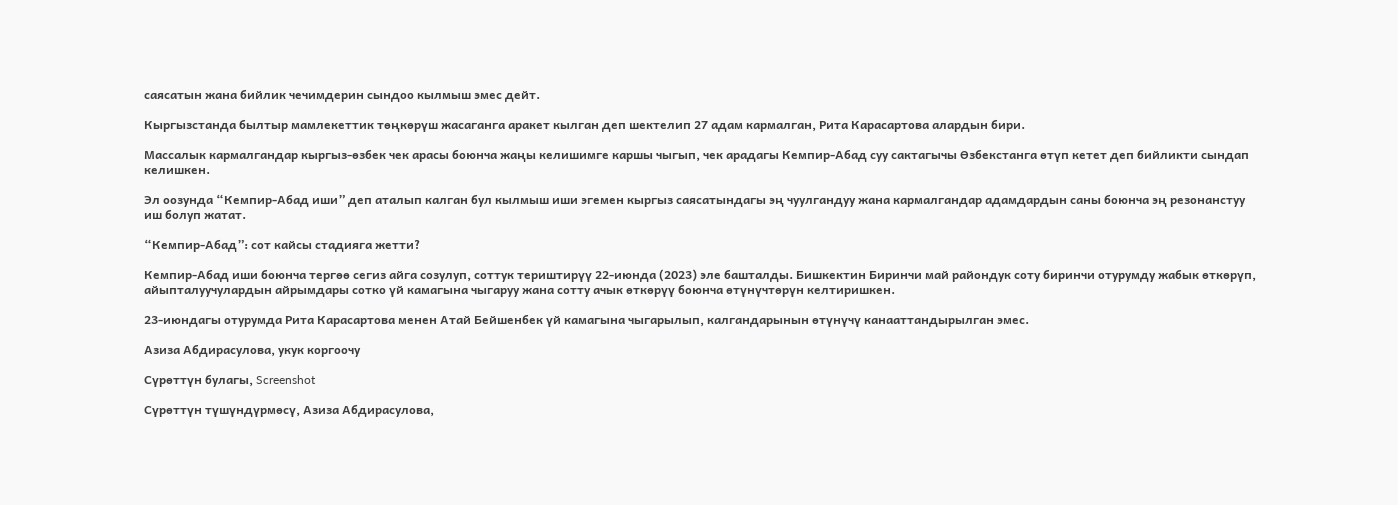саясатын жана бийлик чечимдерин сындоо кылмыш эмес дейт.

Кыргызстанда былтыр мамлекеттик төңкөрүш жасаганга аракет кылган деп шектелип 27 адам кармалган, Рита Карасартова алардын бири.

Массалык кармалгандар кыргыз-өзбек чек арасы боюнча жаңы келишимге каршы чыгып, чек арадагы Кемпир-Абад суу сактагычы Өзбекстанга өтүп кетет деп бийликти сындап келишкен.

Эл оозунда “Кемпир-Абад иши” деп аталып калган бул кылмыш иши эгемен кыргыз саясатындагы эң чуулгандуу жана кармалгандар адамдардын саны боюнча эң резонанстуу иш болуп жатат.

“Кемпир-Абад”: сот кайсы стадияга жетти?

Кемпир-Абад иши боюнча тергөө сегиз айга созулуп, соттук териштирүү 22-июнда (2023) эле башталды. Бишкектин Биринчи май райондук соту биринчи отурумду жабык өткөрүп, айыпталуучулардын айрымдары сотко үй камагына чыгаруу жана сотту ачык өткөрүү боюнча өтүнүчтөрүн келтиришкен.

23-июндагы отурумда Рита Карасартова менен Атай Бейшенбек үй камагына чыгарылып, калгандарынын өтүнүчү канааттандырылган эмес.

Азиза Абдирасулова, укук коргоочу

Сүрөттүн булагы, Screenshot

Сүрөттүн түшүндүрмөсү, Азиза Абдирасулова,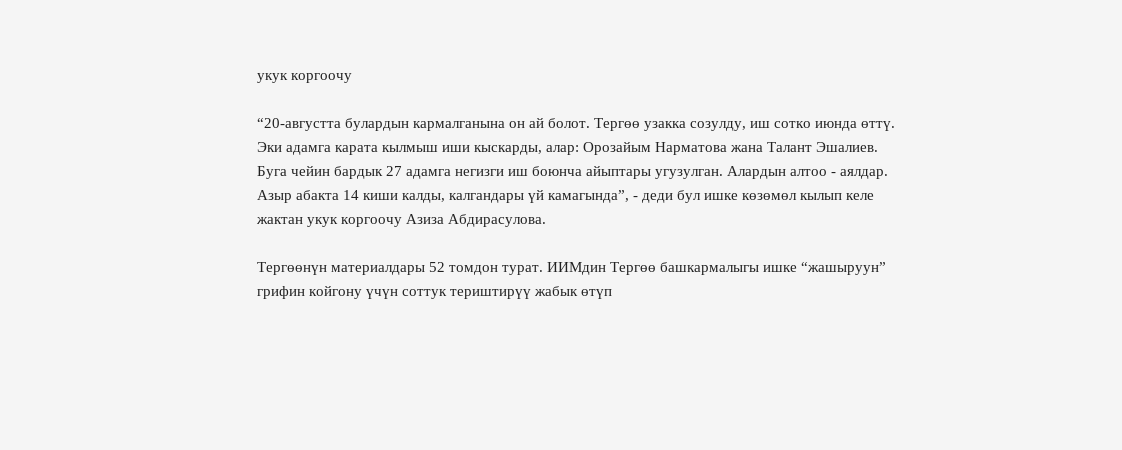укук коргоочу

“20-августта булардын кармалганына он ай болот. Тергөө узакка созулду, иш сотко июнда өттү. Эки адамга карата кылмыш иши кыскарды, алар: Орозайым Нарматова жана Талант Эшалиев. Буга чейин бардык 27 адамга негизги иш боюнча айыптары угузулган. Алардын алтоо - аялдар. Азыр абакта 14 киши калды, калгандары үй камагында”, - деди бул ишке көзөмөл кылып келе жактан укук коргоочу Азиза Абдирасулова.

Тергөөнүн материалдары 52 томдон турат. ИИМдин Тергөө башкармалыгы ишке “жашыруун” грифин койгону үчүн соттук териштирүү жабык өтүп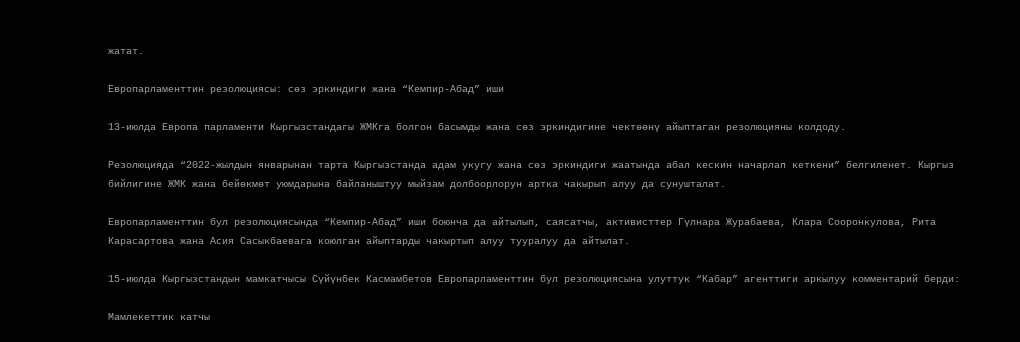жатат.

Европарламенттин резолюциясы: сөз эркиндиги жана “Кемпир-Абад” иши

13-июлда Европа парламенти Кыргызстандагы ЖМКга болгон басымды жана сөз эркиндигине чектөөнү айыптаган резолюцияны колдоду.

Резолюцияда “2022-жылдын январынан тарта Кыргызстанда адам укугу жана сөз эркиндиги жаатында абал кескин начарлап кеткени” белгиленет. Кыргыз бийлигине ЖМК жана бейөкмөт уюмдарына байланыштуу мыйзам долбоорлорун артка чакырып алуу да сунушталат.

Европарламенттин бул резолюциясында “Кемпир-Абад” иши боюнча да айтылып, саясатчы, активисттер Гүлнара Журабаева, Клара Сооронкулова, Рита Карасартова жана Асия Сасыкбаевага коюлган айыптарды чакыртып алуу тууралуу да айтылат.

15-июлда Кыргызстандын мамкатчысы Сүйүнбек Касмамбетов Европарламенттин бул резолюциясына улуттук “Кабар” агенттиги аркылуу комментарий берди:

Мамлекеттик катчы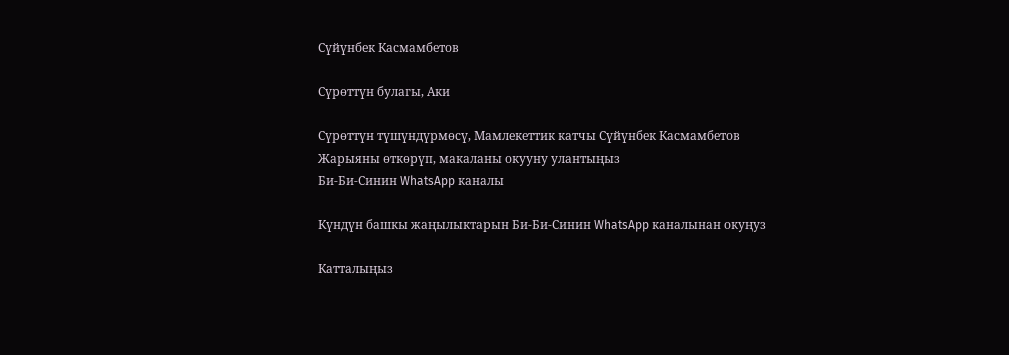Сүйүнбек Касмамбетов

Сүрөттүн булагы, Аки

Сүрөттүн түшүндүрмөсү, Мамлекеттик катчы Сүйүнбек Касмамбетов
Жарыяны өткөрүп, макаланы окууну улантыңыз
Би-Би-Синин WhatsApp каналы

Күндүн башкы жаңылыктарын Би-Би-Синин WhatsApp каналынан окуңуз

Катталыңыз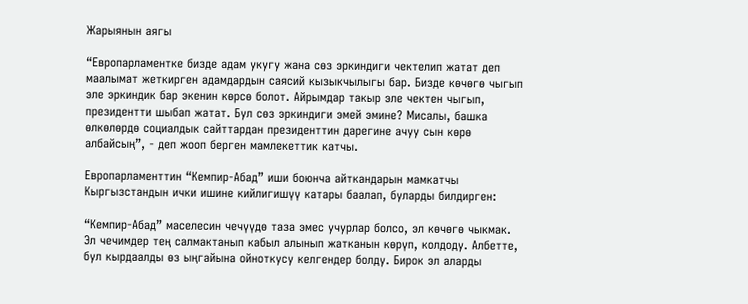Жарыянын аягы

“Европарламентке бизде адам укугу жана сөз эркиндиги чектелип жатат деп маалымат жеткирген адамдардын саясий кызыкчылыгы бар. Бизде көчөгө чыгып эле эркиндик бар экенин көрсө болот. Айрымдар такыр эле чектен чыгып, президентти шыбап жатат. Бул сөз эркиндиги эмей эмине? Мисалы, башка өлкөлөрдө социалдык сайттардан президенттин дарегине ачуу сын көрө албайсың”, - деп жооп берген мамлекеттик катчы.

Европарламенттин “Кемпир-Абад” иши боюнча айткандарын мамкатчы Кыргызстандын ички ишине кийлигишүү катары баалап, буларды билдирген:

“Кемпир-Абад” маселесин чечүүдө таза эмес учурлар болсо, эл көчөгө чыкмак. Эл чечимдер тең салмактанып кабыл алынып жатканын көрүп, колдоду. Албетте, бул кырдаалды өз ыңгайына ойноткусу келгендер болду. Бирок эл аларды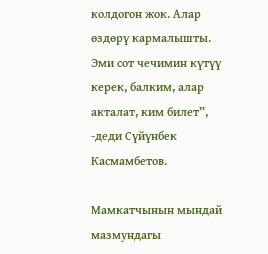колдогон жок. Алар өздөрү кармалышты. Эми сот чечимин күтүү керек, балким, алар акталат, ким билет”, -деди Сүйүнбек Касмамбетов.

Мамкатчынын мындай мазмундагы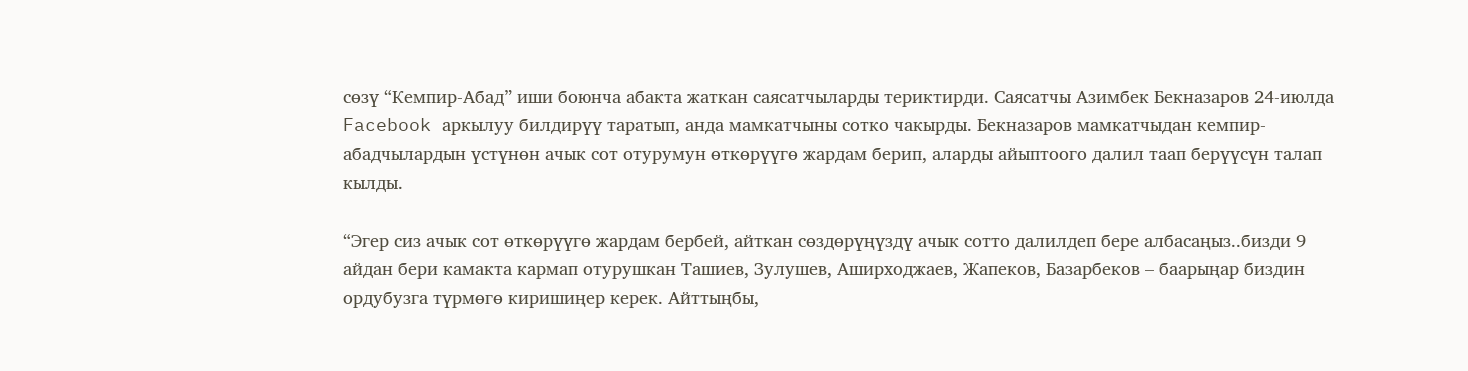сөзү “Кемпир-Абад” иши боюнча абакта жаткан саясатчыларды териктирди. Саясатчы Азимбек Бекназаров 24-июлда Facebook аркылуу билдирүү таратып, анда мамкатчыны сотко чакырды. Бекназаров мамкатчыдан кемпир-абадчылардын үстүнөн ачык сот отурумун өткөрүүгө жардам берип, аларды айыптоого далил таап берүүсүн талап кылды.

“Эгер сиз ачык сот өткөрүүгө жардам бербей, айткан сөздөрүңүздү ачык сотто далилдеп бере албасаңыз..бизди 9 айдан бери камакта кармап отурушкан Ташиев, Зулушев, Аширходжаев, Жапеков, Базарбеков – баарыңар биздин ордубузга түрмөгө киришиңер керек. Айттыңбы,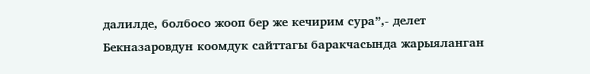далилде, болбосо жооп бер же кечирим сура”,- делет Бекназаровдун коомдук сайттагы баракчасында жарыяланган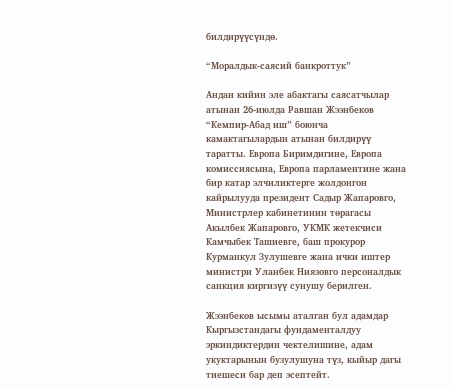билдирүүсүндө.

“Моралдык-саясий банкроттук”

Андан кийин эле абактагы саясатчылар атынан 26-июлда Равшан Жээнбеков “Кемпир-Абад иш” боюнча камактагылардын атынан билдирүү таратты. Европа Биримдигине, Европа комиссиясына, Европа парламентине жана бир катар элчиликтерге жолдонгон кайрылууда президент Садыр Жапаровго, Министрлер кабинетинин төрагасы Акылбек Жапаровго, УКМК жетекчиси Камчыбек Ташиевге, баш прокурор Курманкул Зулушевге жана ички иштер министри Уланбек Ниязовго персоналдык санкция киргизүү сунушу берилген.

Жээнбеков ысымы аталган бул адамдар Кыргызстандагы фундаменталдуу эркиндиктердин чектелишине, адам укуктарынын бузулушуна түз, кыйыр дагы тиешеси бар деп эсептейт.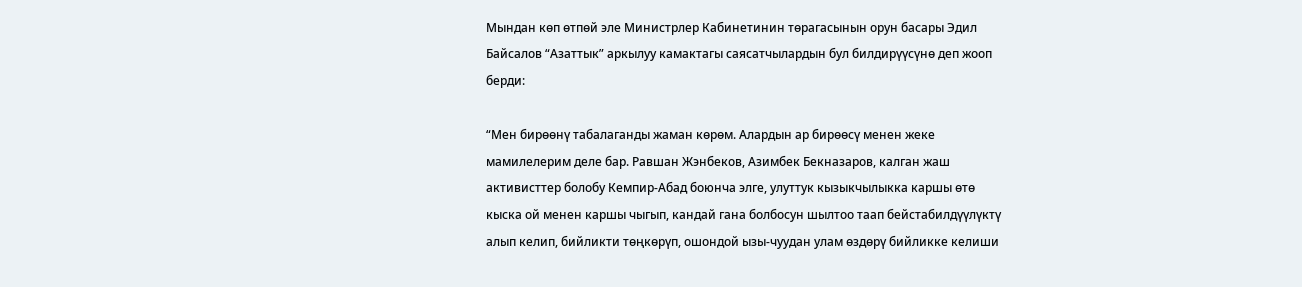Мындан көп өтпөй эле Министрлер Кабинетинин төрагасынын орун басары Эдил Байсалов “Азаттык” аркылуу камактагы саясатчылардын бул билдирүүсүнө деп жооп берди:

“Мен бирөөнү табалаганды жаман көрөм. Алардын ар бирөөсү менен жеке мамилелерим деле бар. Равшан Жэнбеков, Азимбек Бекназаров, калган жаш активисттер болобу Кемпир-Абад боюнча элге, улуттук кызыкчылыкка каршы өтө кыска ой менен каршы чыгып, кандай гана болбосун шылтоо таап бейстабилдүүлүктү алып келип, бийликти төңкөрүп, ошондой ызы-чуудан улам өздөрү бийликке келиши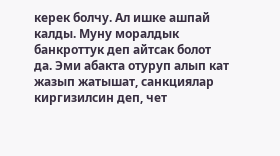керек болчу. Ал ишке ашпай калды. Муну моралдык банкроттук деп айтсак болот да. Эми абакта отуруп алып кат жазып жатышат, санкциялар киргизилсин деп, чет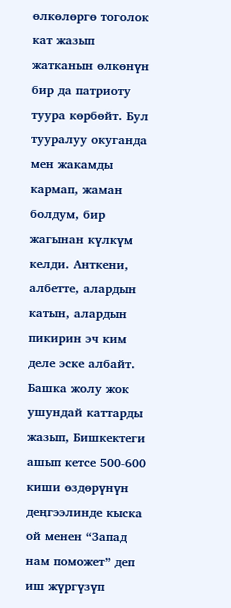өлкөлөргө тоголок кат жазып жатканын өлкөнүн бир да патриоту туура көрбөйт. Бул тууралуу окуганда мен жакамды кармап, жаман болдум, бир жагынан күлкүм келди. Анткени, албетте, алардын катын, алардын пикирин эч ким деле эске албайт. Башка жолу жок ушундай каттарды жазып, Бишкектеги ашып кетсе 500-600 киши өздөрүнүн деңгээлинде кыска ой менен “Запад нам поможет” деп иш жүргүзүп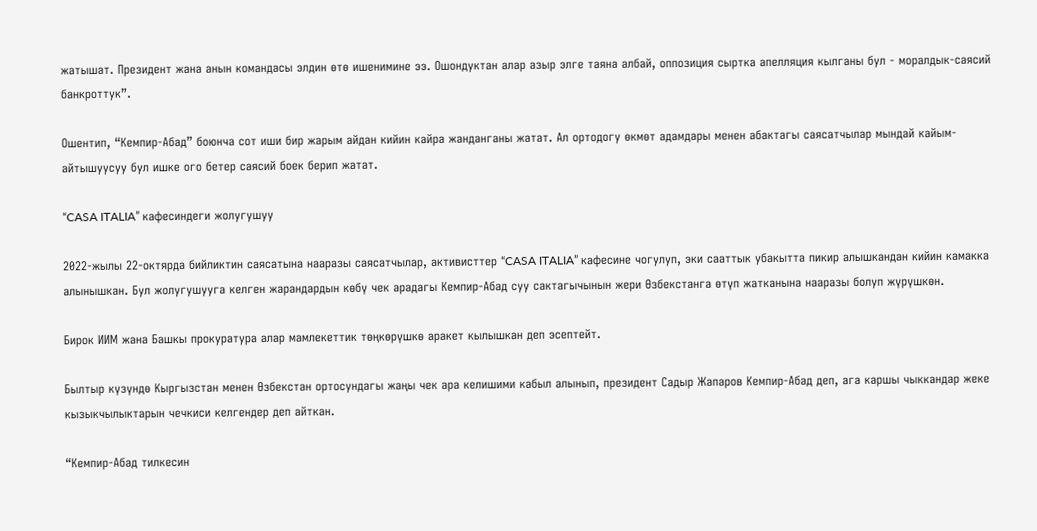жатышат. Президент жана анын командасы элдин өтө ишенимине ээ. Ошондуктан алар азыр элге таяна албай, оппозиция сыртка апелляция кылганы бул - моралдык-саясий банкроттук”.

Ошентип, “Кемпир-Абад” боюнча сот иши бир жарым айдан кийин кайра жанданганы жатат. Ал ортодогу өкмөт адамдары менен абактагы саясатчылар мындай кайым-айтышуусуу бул ишке ого бетер саясий боек берип жатат.

“CASA ITALIA” кафесиндеги жолугушуу

2022-жылы 22-октярда бийликтин саясатына нааразы саясатчылар, активисттер “CASA ITALIA” кафесине чогулуп, эки сааттык убакытта пикир алышкандан кийин камакка алынышкан. Бул жолугушууга келген жарандардын көбү чек арадагы Кемпир-Абад суу сактагычынын жери Өзбекстанга өтүп жатканына нааразы болуп жүрүшкөн.

Бирок ИИМ жана Башкы прокуратура алар мамлекеттик төңкөрүшкө аракет кылышкан деп эсептейт.

Былтыр күзүндө Кыргызстан менен Өзбекстан ортосундагы жаңы чек ара келишими кабыл алынып, президент Садыр Жапаров Кемпир-Абад деп, ага каршы чыккандар жеке кызыкчылыктарын чечкиси келгендер деп айткан.

“Кемпир-Абад тилкесин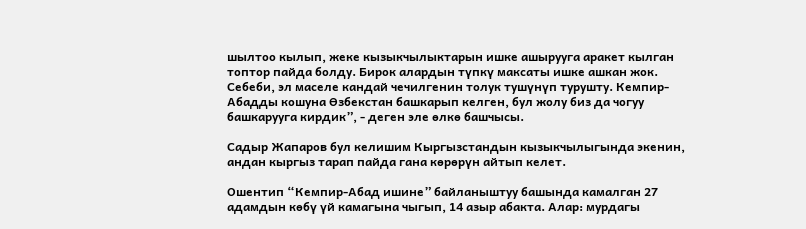шылтоо кылып, жеке кызыкчылыктарын ишке ашырууга аракет кылган топтор пайда болду. Бирок алардын түпкү максаты ишке ашкан жок. Себеби, эл маселе кандай чечилгенин толук тушүнүп турушту. Кемпир-Абадды кошуна Өзбекстан башкарып келген, бул жолу биз да чогуу башкарууга кирдик”, - деген эле өлкө башчысы.

Садыр Жапаров бул келишим Кыргызстандын кызыкчылыгында экенин, андан кыргыз тарап пайда гана көрөрүн айтып келет.

Ошентип “Кемпир-Абад ишине” байланыштуу башында камалган 27 адамдын көбү үй камагына чыгып, 14 азыр абакта. Алар: мурдагы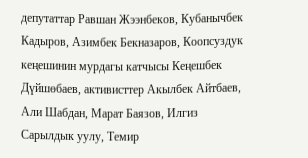депутаттар Равшан Жээнбеков, Кубанычбек Кадыров, Азимбек Бекназаров, Коопсуздук кеңешинин мурдагы катчысы Кеңешбек Дүйшөбаев, активисттер Акылбек Айтбаев, Али Шабдан, Марат Баязов, Илгиз Сарылдык уулу, Темир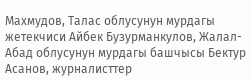Махмудов, Талас облусунун мурдагы жетекчиси Айбек Бузурманкулов, Жалал-Абад облусунун мурдагы башчысы Бектур Асанов, журналисттер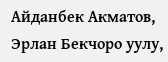Айданбек Акматов, Эрлан Бекчоро уулу,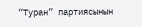“Туран” партиясынын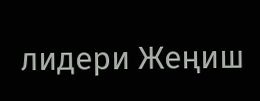лидери Жеңиш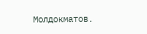Молдокматов.